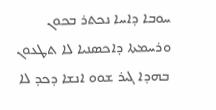ܚܘܒܐ ܕܐܚܐ ܢܟܬܪ ܒܟܘܢ
ܘܪܚܡܬܐ ܕܐܟܤܢܝܐ ܠܐ ܬܛܥܘܢ ܒܗܕܐ ܓܝܪ ܫܘܘ ܐܢܫܐ ܕܟܕ ܠܐ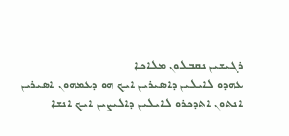ܪܓܝܫܝܢ ܢܩܒܠܘܢ ܡܠܐܟܐ
ܥܗܕܘ ܠܐܝܠܝܢ ܕܐܤܝܪܝܢ ܐܝܟ ܗܘ ܕܥܡܗܘܢ ܐܤܝܪܝܢ ܐܢܬܘܢ ܐܬܕܟܪܘ ܠܐܝܠܝܢ ܕܐܠܝܨܝܢ ܐܝܟ ܐܢܫܐ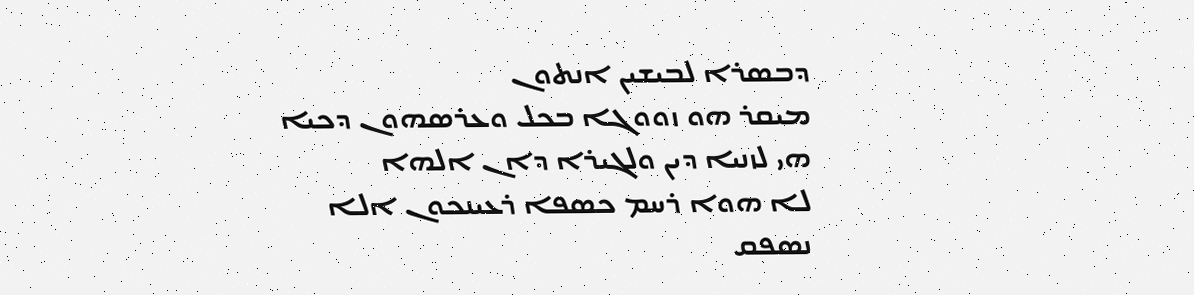ܕܒܤܪܐ ܠܒܝܫܝܢ ܐܢܬܘܢ
ܡܝܩܪ ܗܘ ܙܘܘܓܐ ܒܟܠ ܘܥܪܤܗܘܢ ܕܟܝܐ ܗܝ ܠܙܢܝܐ ܕܝܢ ܘܠܓܝܪܐ ܕܐܢ ܐܠܗܐ
ܠܐ ܗܘܐ ܪܚܡ ܟܤܦܐ ܪܥܝܢܟܘܢ ܐܠܐ ܢܤܦܩ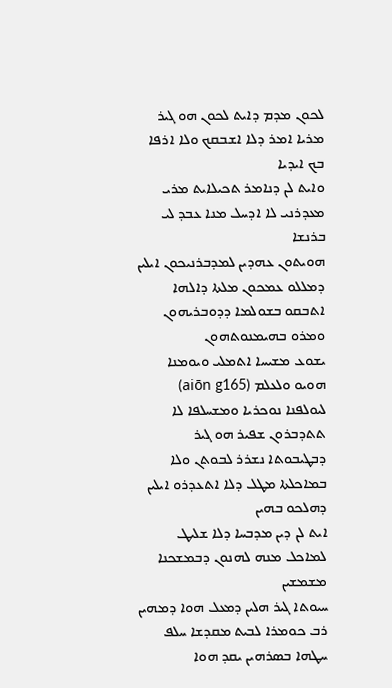ܠܟܘܢ ܡܕܡ ܕܐܝܬ ܠܟܘܢ ܗܘ ܓܝܪ ܡܪܝܐ ܐܡܪ ܕܠܐ ܐܫܒܩܟ ܘܠܐ ܐܪܦܐ ܒܟ ܐܝܕܝܐ
ܘܐܝܬ ܠܢ ܕܢܐܡܪ ܬܟܝܠܐܝܬ ܡܪܝ ܡܥܕܪܢܝ ܠܐ ܐܕܚܠ ܡܢܐ ܥܒܕ ܠܝ ܒܪܢܫܐ
ܗܘܝܬܘܢ ܥܗܕܝܢ ܠܡܕܒܪܢܝܟܘܢ ܐܝܠܝܢ ܕܡܠܠܘ ܥܡܟܘܢ ܡܠܬܐ ܕܐܠܗܐ ܐܬܒܩܘ ܒܫܘܠܡܐ ܕܕܘܒܪܝܗܘܢ ܘܡܪܘ ܒܗܝܡܢܘܬܗܘܢ
ܝܫܘܥ ܡܫܝܚܐ ܐܬܡܠܝ ܘܝܘܡܢܐ ܗܘܝܘ ܘܠܥܠܡ (aiōn g165)
ܠܝܘܠܦܢܐ ܢܘܟܪܝܐ ܘܡܫܚܠܦܐ ܠܐ ܬܬܕܒܪܘܢ ܫܦܝܪ ܗܘ ܓܝܪ ܕܒܛܝܒܘܬܐ ܢܫܪܪ ܠܒܘܬܢ ܘܠܐ ܒܡܐܟܠܬܐ ܡܛܠ ܕܠܐ ܐܬܥܕܪܘ ܐܝܠܝܢ ܕܗܠܟܘ ܒܗܝܢ
ܐܝܬ ܠܢ ܕܝܢ ܡܕܒܚܐ ܕܠܐ ܫܠܝܛ ܠܡܐܟܠ ܡܢܗ ܠܗܢܘܢ ܕܒܡܫܟܢܐ ܡܫܡܫܝܢ
ܚܝܘܬܐ ܓܝܪ ܗܠܝܢ ܕܡܥܠ ܗܘܐ ܕܡܗܝܢ ܪܒ ܟܘܡܪܐ ܠܒܝܬ ܡܩܕܫܐ ܚܠܦ ܚܛܗܐ ܒܤܪܗܝܢ ܝܩܕ ܗܘܐ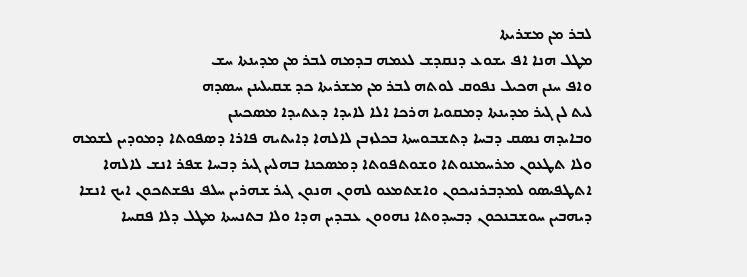ܠܒܪ ܡܢ ܡܫܪܝܬܐ
ܡܛܠ ܗܢܐ ܐܦ ܝܫܘܥ ܕܢܩܕܫ ܠܥܡܗ ܒܕܡܗ ܠܒܪ ܡܢ ܡܕܝܢܬܐ ܚܫ
ܘܐܦ ܚܢܢ ܗܟܝܠ ܢܦܘܩ ܠܘܬܗ ܠܒܪ ܡܢ ܡܫܪܝܬܐ ܟܕ ܫܩܝܠܝܢܢ ܚܤܕܗ
ܠܝܬ ܠܢ ܓܝܪ ܡܕܝܢܬܐ ܕܡܩܘܝܐ ܗܪܟܐ ܐܠܐ ܠܐܝܕܐ ܕܥܬܝܕܐ ܡܤܟܝܢܢ
ܘܒܐܝܕܗ ܢܤܩ ܕܒܚܐ ܕܬܫܒܘܚܬܐ ܒܟܠܙܒܢ ܠܐܠܗܐ ܕܐܝܬܝܗ ܦܐܪܐ ܕܤܦܘܬܐ ܕܡܘܕܝܢ ܠܫܡܗ
ܘܠܐ ܬܛܥܘܢ ܡܪܚܡܢܘܬܐ ܘܫܘܬܦܘܬܐ ܕܡܤܟܢܐ ܒܗܠܝܢ ܓܝܪ ܕܒܚܐ ܫܦܪ ܐܢܫ ܠܐܠܗܐ
ܐܬܛܦܝܤܘ ܠܡܕܒܪܢܝܟܘܢ ܘܐܫܬܡܥܘ ܠܗܘܢ ܗܢܘܢ ܓܝܪ ܫܗܪܝܢ ܚܠܦ ܢܦܫܬܟܘܢ ܐܝܟ ܐܢܫܐ ܕܝܗܒܝܢ ܚܘܫܒܢܟܘܢ ܕܒܚܕܘܬܐ ܢܗܘܘܢ ܥܒܕܝܢ ܗܕܐ ܘܠܐ ܒܬܢܚܬܐ ܡܛܠ ܕܠܐ ܦܩܚܐ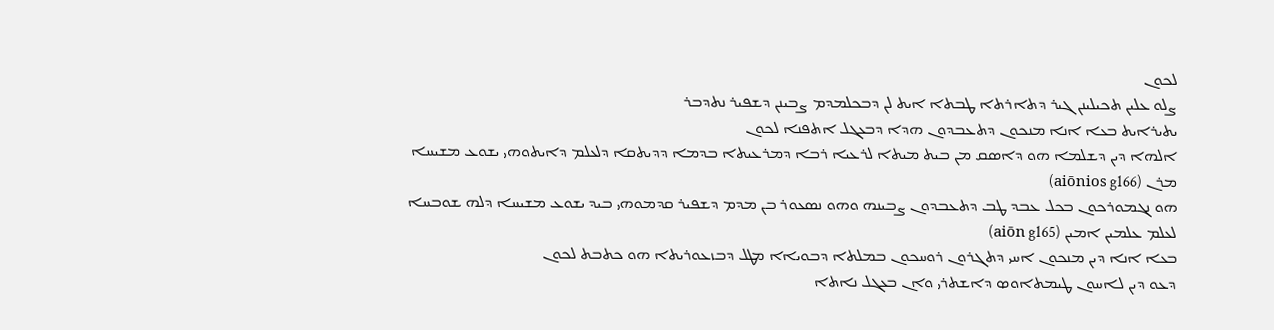ܠܟܘܢ
ܨܠܘ ܥܠܝܢ ܬܟܝܠܝܢܢ ܓܝܪ ܕܬܐܪܬܐ ܛܒܬܐ ܐܝܬ ܠܢ ܕܒܟܠܡܕܡ ܨܒܝܢܢ ܕܫܦܝܪ ܢܬܕܒܪ
ܝܬܝܪܐܝܬ ܒܥܐ ܐܢܐ ܡܢܟܘܢ ܕܬܥܒܕܘܢ ܗܕܐ ܕܒܥܓܠ ܐܬܦܢܐ ܠܟܘܢ
ܐܠܗܐ ܕܝܢ ܕܫܠܡܐ ܗܘ ܕܐܤܩ ܡܢ ܒܝܬ ܡܝܬܐ ܠܪܥܝܐ ܪܒܐ ܕܡܪܥܝܬܐ ܒܕܡܐ ܕܕܝܬܩܐ ܕܠܥܠܡ ܕܐܝܬܘܗܝ ܝܫܘܥ ܡܫܝܚܐ ܡܪܢ (aiōnios g166)
ܗܘ ܢܓܡܘܪܟܘܢ ܒܟܠ ܥܒܕ ܛܒ ܕܬܥܒܕܘܢ ܨܒܝܢܗ ܘܗܘ ܢܤܥܘܪ ܒܢ ܡܕܡ ܕܫܦܝܪ ܩܕܡܘܗܝ ܒܝܕ ܝܫܘܥ ܡܫܝܚܐ ܕܠܗ ܫܘܒܚܐ ܠܥܠܡ ܥܠܡܝܢ ܐܡܝܢ (aiōn g165)
ܒܥܐ ܐܢܐ ܕܝܢ ܡܢܟܘܢ ܐܚܝ ܕܬܓܪܘܢ ܪܘܚܟܘܢ ܒܡܠܬܐ ܕܒܘܝܐܐ ܡܛܠ ܕܒܙܥܘܪܝܬܐ ܗܘ ܟܬܒܬ ܠܟܘܢ
ܕܥܘ ܕܝܢ ܠܐܚܘܢ ܛܝܡܬܐܘܤ ܕܐܫܬܪܝ ܘܐܢ ܒܥܓܠ ܢܐܬܐ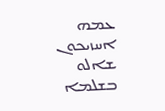ܥܡܗ ܐܚܙܝܟܘܢ
ܫܐܠܘ ܒܫܠܡܐ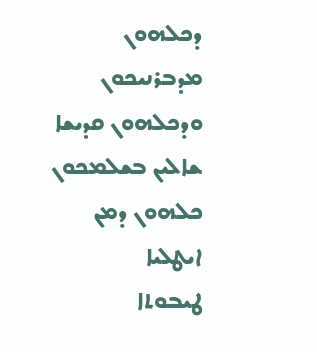ܕܟܠܗܘܢ ܡܕܒܪܢܝܟܘܢ ܘܕܟܠܗܘܢ ܩܕܝܫܐ ܫܐܠܝܢ ܒܫܠܡܟܘܢ ܟܠܗܘܢ ܕܡܢ ܐܝܛܠܝܐ
ܛܝܒܘܬܐ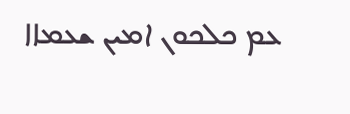ܥܡ ܟܠܟܘܢ ܐܡܝܢ ܫܥܡܐܐ